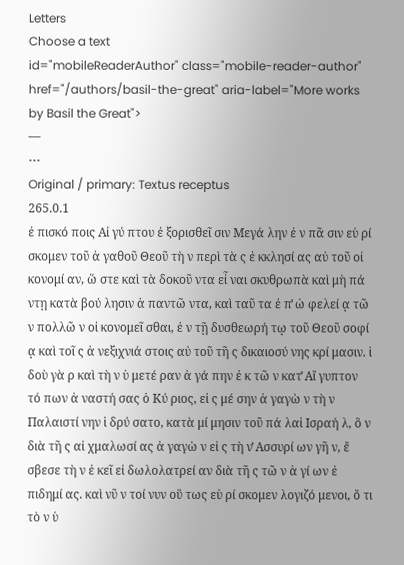Letters
Choose a text
id="mobileReaderAuthor" class="mobile-reader-author" href="/authors/basil-the-great" aria-label="More works by Basil the Great">
—
⋯
Original / primary: Textus receptus
265.0.1
ἐ πισκό ποις Αἰ γύ πτου ἐ ξορισθεῖ σιν Μεγά λην ἐ ν πᾶ σιν εὑ ρί σκομεν τοῦ ἀ γαθοῦ Θεοῦ τὴ ν περὶ τὰ ς ἐ κκλησί ας αὐ τοῦ οἰ κονομί αν, ὥ στε καὶ τὰ δοκοῦ ντα εἶ ναι σκυθρωπὰ καὶ μὴ πά ντῃ κατὰ βού λησιν ἀ παντῶ ντα, καὶ ταῦ τα ἐ π̓ ὠ φελεί ᾳ τῶ ν πολλῶ ν οἰ κονομεῖ σθαι, ἐ ν τῇ δυσθεωρή τῳ τοῦ Θεοῦ σοφί ᾳ καὶ τοῖ ς ἀ νεξιχνιά στοις αὐ τοῦ τῆ ς δικαιοσύ νης κρί μασιν. ἰ δοὺ γὰ ρ καὶ τὴ ν ὑ μετέ ραν ἀ γά πην ἐ κ τῶ ν κατ̓ Αἴ γυπτον τό πων ἀ ναστή σας ὁ Κύ ριος, εἰ ς μέ σην ἀ γαγὼ ν τὴ ν Παλαιστί νην ἱ δρύ σατο, κατὰ μί μησιν τοῦ πά λαἰ Ισραή λ, ὃ ν διὰ τῆ ς αἰ χμαλωσί ας ἀ γαγὼ ν εἰ ς τὴ ν̓ Ασσυρί ων γῆ ν, ἔ σβεσε τὴ ν ἐ κεῖ εἰ δωλολατρεί αν διὰ τῆ ς τῶ ν ἁ γί ων ἐ πιδημί ας. καὶ νῦ ν τοί νυν οὕ τως εὑ ρί σκομεν λογιζό μενοι, ὅ τι τὸ ν ὑ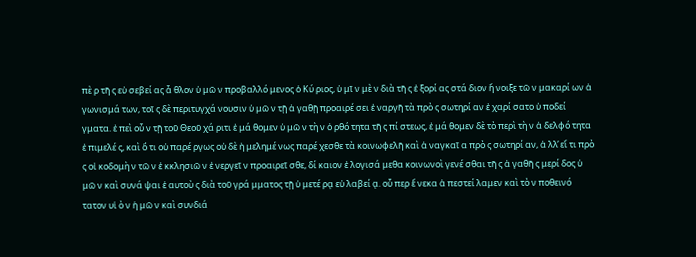πὲ ρ τῆ ς εὐ σεβεί ας ἆ θλον ὑ μῶ ν προβαλλό μενος ὁ Κύ ριος, ὑ μῖ ν μὲ ν διὰ τῆ ς ἐ ξορί ας στά διον ἤ νοιξε τῶ ν μακαρί ων ἀ γωνισμά των, τοῖ ς δὲ περιτυγχά νουσιν ὑ μῶ ν τῇ ἀ γαθῇ προαιρέ σει ἐ ναργῆ τὰ πρὸ ς σωτηρί αν ἐ χαρί σατο ὑ ποδεί γματα. ἐ πεὶ οὖ ν τῇ τοῦ Θεοῦ χά ριτι ἐ μά θομεν ὑ μῶ ν τὴ ν ὀ ρθό τητα τῆ ς πί στεως, ἐ μά θομεν δὲ τὸ περὶ τὴ ν ἀ δελφό τητα ἐ πιμελέ ς, καὶ ὅ τι οὐ παρέ ργως οὐ δὲ ἠ μελημέ νως παρέ χεσθε τὰ κοινωφελῆ καὶ ἀ ναγκαῖ α πρὸ ς σωτηρί αν, ἀ λλ̓ εἴ τι πρὸ ς οἰ κοδομὴ ν τῶ ν ἐ κκλησιῶ ν ἐ νεργεῖ ν προαιρεῖ σθε, δί καιον ἐ λογισά μεθα κοινωνοὶ γενέ σθαι τῆ ς ἀ γαθῆ ς μερί δος ὑ μῶ ν καὶ συνά ψαι ἑ αυτοὺ ς διὰ τοῦ γρά μματος τῇ ὑ μετέ ρᾳ εὐ λαβεί ᾳ. οὗ περ ἕ νεκα ἀ πεστεί λαμεν καὶ τὸ ν ποθεινό τατον υἱ ὸ ν ἡ μῶ ν καὶ συνδιά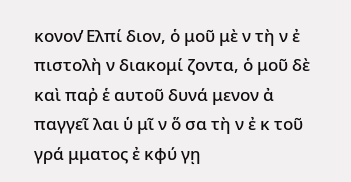κονον̓ Ελπί διον, ὁ μοῦ μὲ ν τὴ ν ἐ πιστολὴ ν διακομί ζοντα, ὁ μοῦ δὲ καὶ παῤ ἑ αυτοῦ δυνά μενον ἀ παγγεῖ λαι ὑ μῖ ν ὅ σα τὴ ν ἐ κ τοῦ γρά μματος ἐ κφύ γῃ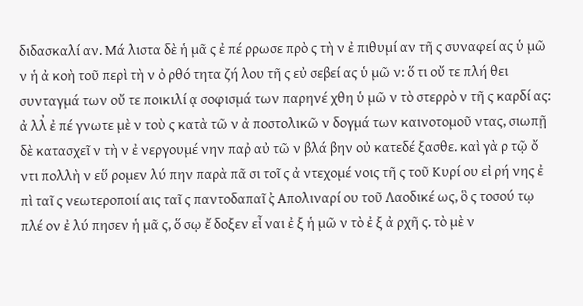διδασκαλί αν. Μά λιστα δὲ ἡ μᾶ ς ἐ πέ ρρωσε πρὸ ς τὴ ν ἐ πιθυμί αν τῆ ς συναφεί ας ὑ μῶ ν ἡ ἀ κοὴ τοῦ περὶ τὴ ν ὀ ρθό τητα ζή λου τῆ ς εὐ σεβεί ας ὑ μῶ ν: ὅ τι οὔ τε πλή θει συνταγμά των οὔ τε ποικιλί ᾳ σοφισμά των παρηνέ χθη ὑ μῶ ν τὸ στερρὸ ν τῆ ς καρδί ας: ἀ λλ̓ ἐ πέ γνωτε μὲ ν τοὺ ς κατὰ τῶ ν ἀ ποστολικῶ ν δογμά των καινοτομοῦ ντας, σιωπῇ δὲ κατασχεῖ ν τὴ ν ἐ νεργουμέ νην παῤ αὐ τῶ ν βλά βην οὐ κατεδέ ξασθε. καὶ γὰ ρ τῷ ὄ ντι πολλὴ ν εὕ ρομεν λύ πην παρὰ πᾶ σι τοῖ ς ἀ ντεχομέ νοις τῆ ς τοῦ Κυρί ου εἰ ρή νης ἐ πὶ ταῖ ς νεωτεροποιί αις ταῖ ς παντοδαπαῖ ς̓ Απολιναρί ου τοῦ Λαοδικέ ως, ὃ ς τοσού τῳ πλέ ον ἐ λύ πησεν ἡ μᾶ ς, ὅ σῳ ἔ δοξεν εἶ ναι ἐ ξ ἡ μῶ ν τὸ ἐ ξ ἀ ρχῆ ς. τὸ μὲ ν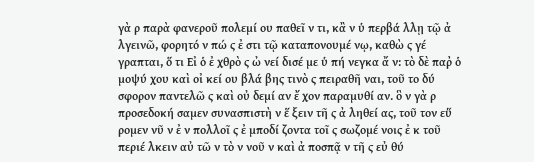γὰ ρ παρὰ φανεροῦ πολεμί ου παθεῖ ν τι, κἂ ν ὑ περβά λλῃ τῷ ἀ λγεινῶ, φορητό ν πώ ς ἐ στι τῷ καταπονουμέ νῳ, καθὼ ς γέ γραπται, ὅ τι Εἰ ὁ ἐ χθρὸ ς ὠ νεί δισέ με ὑ πή νεγκα ἄ ν: τὸ δὲ παῤ ὁ μοψύ χου καὶ οἰ κεί ου βλά βης τινὸ ς πειραθῆ ναι, τοῦ το δύ σφορον παντελῶ ς καὶ οὐ δεμί αν ἔ χον παραμυθί αν. ὃ ν γὰ ρ προσεδοκή σαμεν συνασπιστὴ ν ἕ ξειν τῆ ς ἀ ληθεί ας, τοῦ τον εὕ ρομεν νῦ ν ἐ ν πολλοῖ ς ἐ μποδί ζοντα τοῖ ς σωζομέ νοις ἐ κ τοῦ περιέ λκειν αὐ τῶ ν τὸ ν νοῦ ν καὶ ἀ ποσπᾷ ν τῆ ς εὐ θύ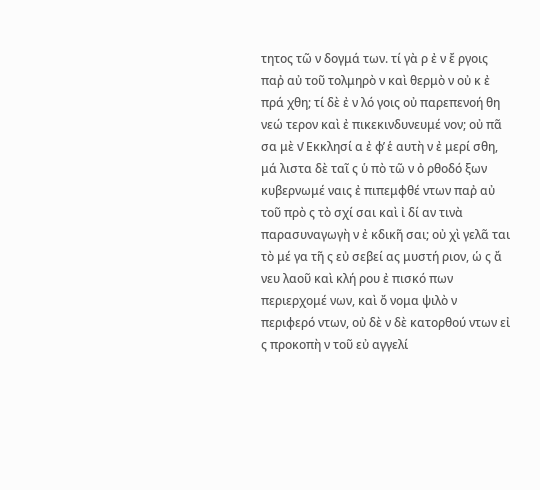τητος τῶ ν δογμά των. τί γὰ ρ ἐ ν ἔ ργοις παῤ αὐ τοῦ τολμηρὸ ν καὶ θερμὸ ν οὐ κ ἐ πρά χθη; τί δὲ ἐ ν λό γοις οὐ παρεπενοή θη νεώ τερον καὶ ἐ πικεκινδυνευμέ νον; οὐ πᾶ σα μὲ ν̓ Εκκλησί α ἐ φ̓ ἑ αυτὴ ν ἐ μερί σθη, μά λιστα δὲ ταῖ ς ὑ πὸ τῶ ν ὀ ρθοδό ξων κυβερνωμέ ναις ἐ πιπεμφθέ ντων παῤ αὐ τοῦ πρὸ ς τὸ σχί σαι καὶ ἰ δί αν τινὰ παρασυναγωγὴ ν ἐ κδικῆ σαι; οὐ χὶ γελᾶ ται τὸ μέ γα τῆ ς εὐ σεβεί ας μυστή ριον, ὡ ς ἄ νευ λαοῦ καὶ κλή ρου ἐ πισκό πων περιερχομέ νων, καὶ ὄ νομα ψιλὸ ν περιφερό ντων, οὐ δὲ ν δὲ κατορθού ντων εἰ ς προκοπὴ ν τοῦ εὐ αγγελί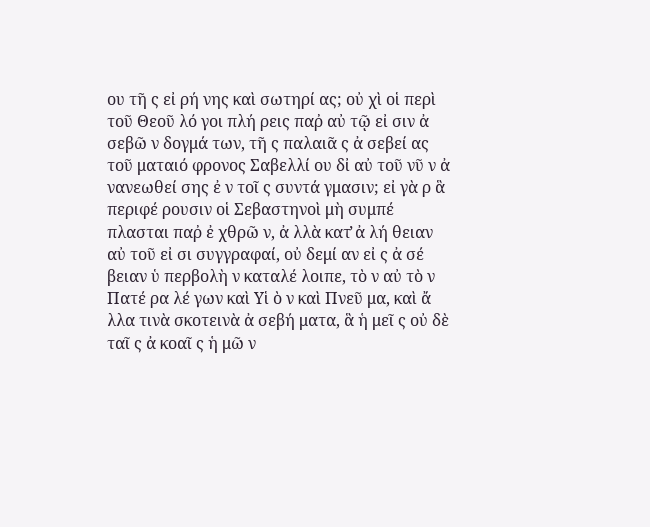ου τῆ ς εἰ ρή νης καὶ σωτηρί ας; οὐ χὶ οἱ περὶ τοῦ Θεοῦ λό γοι πλή ρεις παῤ αὐ τῷ εἰ σιν ἀ σεβῶ ν δογμά των, τῆ ς παλαιᾶ ς ἀ σεβεί ας τοῦ ματαιό φρονος Σαβελλί ου δἰ αὐ τοῦ νῦ ν ἀ νανεωθεί σης ἐ ν τοῖ ς συντά γμασιν; εἰ γὰ ρ ἃ περιφέ ρουσιν οἱ Σεβαστηνοὶ μὴ συμπέ πλασται παῤ ἐ χθρῶ ν, ἀ λλὰ κατ̓ ἀ λή θειαν αὐ τοῦ εἰ σι συγγραφαί, οὐ δεμί αν εἰ ς ἀ σέ βειαν ὑ περβολὴ ν καταλέ λοιπε, τὸ ν αὐ τὸ ν Πατέ ρα λέ γων καὶ Υἱ ὸ ν καὶ Πνεῦ μα, καὶ ἄ λλα τινὰ σκοτεινὰ ἀ σεβή ματα, ἃ ἡ μεῖ ς οὐ δὲ ταῖ ς ἀ κοαῖ ς ἡ μῶ ν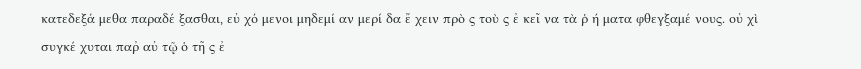κατεδεξά μεθα παραδέ ξασθαι, εὐ χό μενοι μηδεμί αν μερί δα ἔ χειν πρὸ ς τοὺ ς ἐ κεῖ να τὰ ῥ ή ματα φθεγξαμέ νους. οὐ χὶ συγκέ χυται παῤ αὐ τῷ ὁ τῆ ς ἐ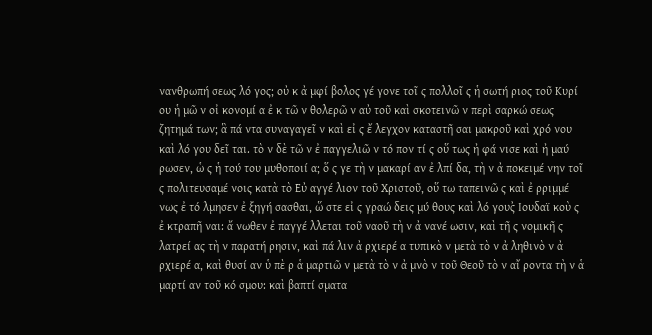νανθρωπή σεως λό γος; οὐ κ ἀ μφί βολος γέ γονε τοῖ ς πολλοῖ ς ἡ σωτή ριος τοῦ Κυρί ου ἡ μῶ ν οἰ κονομί α ἐ κ τῶ ν θολερῶ ν αὐ τοῦ καὶ σκοτεινῶ ν περὶ σαρκώ σεως ζητημά των; ἃ πά ντα συναγαγεῖ ν καὶ εἰ ς ἔ λεγχον καταστῆ σαι μακροῦ καὶ χρό νου καὶ λό γου δεῖ ται. τὸ ν δὲ τῶ ν ἐ παγγελιῶ ν τό πον τί ς οὕ τως ἠ φά νισε καὶ ἠ μαύ ρωσεν, ὡ ς ἡ τού του μυθοποιί α; ὅ ς γε τὴ ν μακαρί αν ἐ λπί δα, τὴ ν ἀ ποκειμέ νην τοῖ ς πολιτευσαμέ νοις κατὰ τὸ Εὐ αγγέ λιον τοῦ Χριστοῦ, οὕ τω ταπεινῶ ς καὶ ἐ ρριμμέ νως ἐ τό λμησεν ἐ ξηγή σασθαι, ὥ στε εἰ ς γραώ δεις μύ θους καὶ λό γους̓ Ιουδαϊ κοὺ ς ἐ κτραπῆ ναι: ἄ νωθεν ἐ παγγέ λλεται τοῦ ναοῦ τὴ ν ἀ νανέ ωσιν, καὶ τῆ ς νομικῆ ς λατρεί ας τὴ ν παρατή ρησιν, καὶ πά λιν ἀ ρχιερέ α τυπικὸ ν μετὰ τὸ ν ἀ ληθινὸ ν ἀ ρχιερέ α, καὶ θυσί αν ὑ πὲ ρ ἁ μαρτιῶ ν μετὰ τὸ ν ἀ μνὸ ν τοῦ Θεοῦ τὸ ν αἴ ροντα τὴ ν ἁ μαρτί αν τοῦ κό σμου: καὶ βαπτί σματα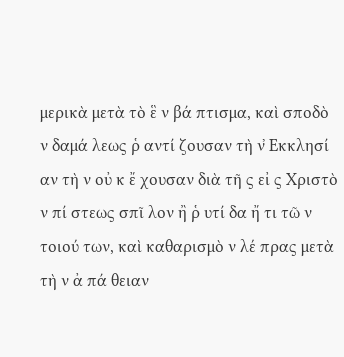μερικὰ μετὰ τὸ ἓ ν βά πτισμα, καὶ σποδὸ ν δαμά λεως ῥ αντί ζουσαν τὴ ν̓ Εκκλησί αν τὴ ν οὐ κ ἔ χουσαν διὰ τῆ ς εἰ ς Χριστὸ ν πί στεως σπῖ λον ἢ ῥ υτί δα ἤ τι τῶ ν τοιού των, καὶ καθαρισμὸ ν λέ πρας μετὰ τὴ ν ἀ πά θειαν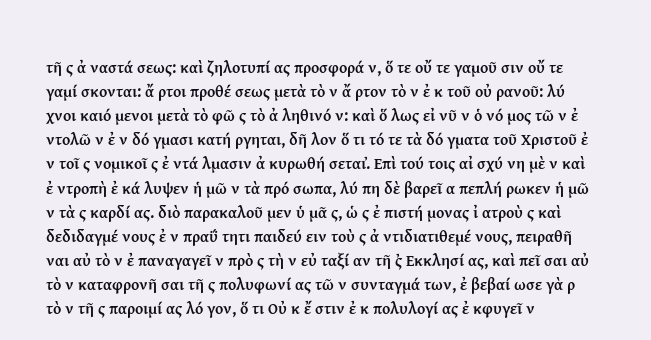τῆ ς ἀ ναστά σεως: καὶ ζηλοτυπί ας προσφορά ν, ὅ τε οὔ τε γαμοῦ σιν οὔ τε γαμί σκονται: ἄ ρτοι προθέ σεως μετὰ τὸ ν ἄ ρτον τὸ ν ἐ κ τοῦ οὐ ρανοῦ: λύ χνοι καιό μενοι μετὰ τὸ φῶ ς τὸ ἀ ληθινό ν: καὶ ὅ λως εἰ νῦ ν ὁ νό μος τῶ ν ἐ ντολῶ ν ἐ ν δό γμασι κατή ργηται, δῆ λον ὅ τι τό τε τὰ δό γματα τοῦ Χριστοῦ ἐ ν τοῖ ς νομικοῖ ς ἐ ντά λμασιν ἀ κυρωθή σεται.̓ Επὶ τού τοις αἰ σχύ νη μὲ ν καὶ ἐ ντροπὴ ἐ κά λυψεν ἡ μῶ ν τὰ πρό σωπα, λύ πη δὲ βαρεῖ α πεπλή ρωκεν ἡ μῶ ν τὰ ς καρδί ας. διὸ παρακαλοῦ μεν ὑ μᾶ ς, ὡ ς ἐ πιστή μονας ἰ ατροὺ ς καὶ δεδιδαγμέ νους ἐ ν πραΰ τητι παιδεύ ειν τοὺ ς ἀ ντιδιατιθεμέ νους, πειραθῆ ναι αὐ τὸ ν ἐ παναγαγεῖ ν πρὸ ς τὴ ν εὐ ταξί αν τῆ ς̓ Εκκλησί ας, καὶ πεῖ σαι αὐ τὸ ν καταφρονῆ σαι τῆ ς πολυφωνί ας τῶ ν συνταγμά των, ἐ βεβαί ωσε γὰ ρ τὸ ν τῆ ς παροιμί ας λό γον, ὅ τι Οὐ κ ἔ στιν ἐ κ πολυλογί ας ἐ κφυγεῖ ν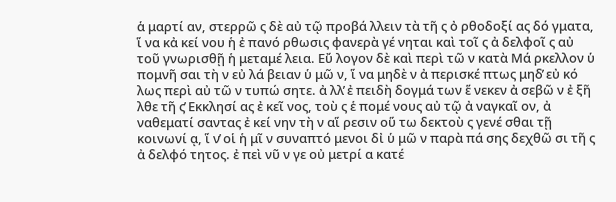ἁ μαρτί αν, στερρῶ ς δὲ αὐ τῷ προβά λλειν τὰ τῆ ς ὀ ρθοδοξί ας δό γματα, ἵ να κἀ κεί νου ἡ ἐ πανό ρθωσις φανερὰ γέ νηται καὶ τοῖ ς ἀ δελφοῖ ς αὐ τοῦ γνωρισθῇ ἡ μεταμέ λεια. Εὔ λογον δὲ καὶ περὶ τῶ ν κατὰ Μά ρκελλον ὑ πομνῆ σαι τὴ ν εὐ λά βειαν ὑ μῶ ν, ἵ να μηδὲ ν ἀ περισκέ πτως μηδ̓ εὐ κό λως περὶ αὐ τῶ ν τυπώ σητε. ἀ λλ̓ ἐ πειδὴ δογμά των ἕ νεκεν ἀ σεβῶ ν ἐ ξῆ λθε τῆ ς̓ Εκκλησί ας ἐ κεῖ νος, τοὺ ς ἑ πομέ νους αὐ τῷ ἀ ναγκαῖ ον, ἀ ναθεματί σαντας ἐ κεί νην τὴ ν αἵ ρεσιν οὕ τω δεκτοὺ ς γενέ σθαι τῇ κοινωνί ᾳ, ἵ ν̓ οἱ ἡ μῖ ν συναπτό μενοι δἰ ὑ μῶ ν παρὰ πά σης δεχθῶ σι τῆ ς ἀ δελφό τητος. ἐ πεὶ νῦ ν γε οὐ μετρί α κατέ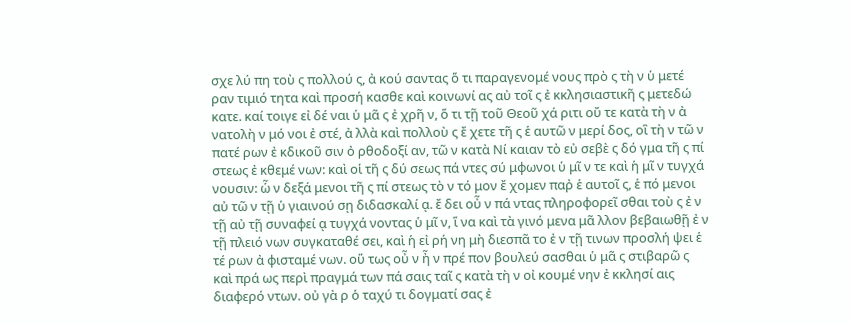σχε λύ πη τοὺ ς πολλού ς, ἀ κού σαντας ὅ τι παραγενομέ νους πρὸ ς τὴ ν ὑ μετέ ραν τιμιό τητα καὶ προσή κασθε καὶ κοινωνί ας αὐ τοῖ ς ἐ κκλησιαστικῆ ς μετεδώ κατε. καί τοιγε εἰ δέ ναι ὑ μᾶ ς ἐ χρῆ ν, ὅ τι τῇ τοῦ Θεοῦ χά ριτι οὔ τε κατὰ τὴ ν ἀ νατολὴ ν μό νοι ἐ στέ, ἀ λλὰ καὶ πολλοὺ ς ἔ χετε τῆ ς ἑ αυτῶ ν μερί δος, οἳ τὴ ν τῶ ν πατέ ρων ἐ κδικοῦ σιν ὀ ρθοδοξί αν, τῶ ν κατὰ Νί καιαν τὸ εὐ σεβὲ ς δό γμα τῆ ς πί στεως ἐ κθεμέ νων: καὶ οἱ τῆ ς δύ σεως πά ντες σύ μφωνοι ὑ μῖ ν τε καὶ ἡ μῖ ν τυγχά νουσιν: ὧ ν δεξά μενοι τῆ ς πί στεως τὸ ν τό μον ἔ χομεν παῤ ἑ αυτοῖ ς, ἑ πό μενοι αὐ τῶ ν τῇ ὑ γιαινού σῃ διδασκαλί ᾳ. ἔ δει οὖ ν πά ντας πληροφορεῖ σθαι τοὺ ς ἐ ν τῇ αὐ τῇ συναφεί ᾳ τυγχά νοντας ὑ μῖ ν, ἵ να καὶ τὰ γινό μενα μᾶ λλον βεβαιωθῇ ἐ ν τῇ πλειό νων συγκαταθέ σει, καὶ ἡ εἰ ρή νη μὴ διεσπᾶ το ἐ ν τῇ τινων προσλή ψει ἑ τέ ρων ἀ φισταμέ νων. οὕ τως οὖ ν ἦ ν πρέ πον βουλεύ σασθαι ὑ μᾶ ς στιβαρῶ ς καὶ πρά ως περὶ πραγμά των πά σαις ταῖ ς κατὰ τὴ ν οἰ κουμέ νην ἐ κκλησί αις διαφερό ντων. οὐ γὰ ρ ὁ ταχύ τι δογματί σας ἐ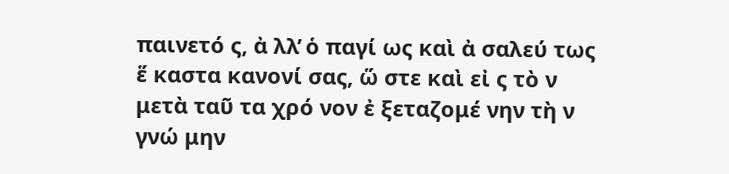παινετό ς, ἀ λλ̓ ὁ παγί ως καὶ ἀ σαλεύ τως ἕ καστα κανονί σας, ὥ στε καὶ εἰ ς τὸ ν μετὰ ταῦ τα χρό νον ἐ ξεταζομέ νην τὴ ν γνώ μην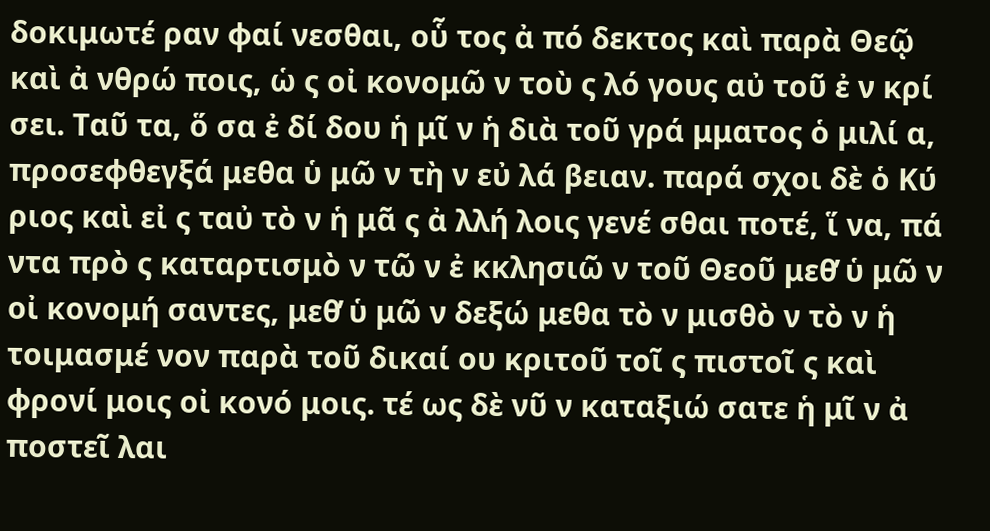δοκιμωτέ ραν φαί νεσθαι, οὗ τος ἀ πό δεκτος καὶ παρὰ Θεῷ καὶ ἀ νθρώ ποις, ὡ ς οἰ κονομῶ ν τοὺ ς λό γους αὐ τοῦ ἐ ν κρί σει. Ταῦ τα, ὅ σα ἐ δί δου ἡ μῖ ν ἡ διὰ τοῦ γρά μματος ὁ μιλί α, προσεφθεγξά μεθα ὑ μῶ ν τὴ ν εὐ λά βειαν. παρά σχοι δὲ ὁ Κύ ριος καὶ εἰ ς ταὐ τὸ ν ἡ μᾶ ς ἀ λλή λοις γενέ σθαι ποτέ, ἵ να, πά ντα πρὸ ς καταρτισμὸ ν τῶ ν ἐ κκλησιῶ ν τοῦ Θεοῦ μεθ̓ ὑ μῶ ν οἰ κονομή σαντες, μεθ̓ ὑ μῶ ν δεξώ μεθα τὸ ν μισθὸ ν τὸ ν ἡ τοιμασμέ νον παρὰ τοῦ δικαί ου κριτοῦ τοῖ ς πιστοῖ ς καὶ φρονί μοις οἰ κονό μοις. τέ ως δὲ νῦ ν καταξιώ σατε ἡ μῖ ν ἀ ποστεῖ λαι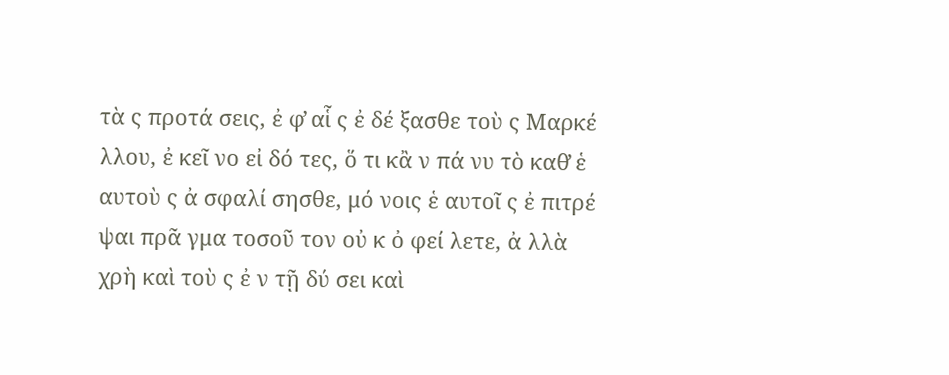τὰ ς προτά σεις, ἐ φ̓ αἷ ς ἐ δέ ξασθε τοὺ ς Μαρκέ λλου, ἐ κεῖ νο εἰ δό τες, ὅ τι κἂ ν πά νυ τὸ καθ̓ ἑ αυτοὺ ς ἀ σφαλί σησθε, μό νοις ἑ αυτοῖ ς ἐ πιτρέ ψαι πρᾶ γμα τοσοῦ τον οὐ κ ὀ φεί λετε, ἀ λλὰ χρὴ καὶ τοὺ ς ἐ ν τῇ δύ σει καὶ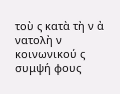τοὺ ς κατὰ τὴ ν ἀ νατολὴ ν κοινωνικού ς συμψή φους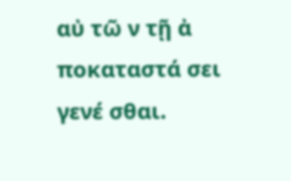αὐ τῶ ν τῇ ἀ ποκαταστά σει γενέ σθαι.